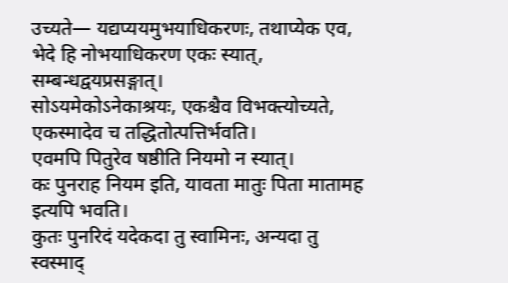उच्यते— यद्यप्ययमुभयाधिकरणः, तथाप्येक एव, भेदे हि नोभयाधिकरण एकः स्यात्, सम्बन्धद्वयप्रसङ्गात्।
सोऽयमेकोऽनेकाश्रयः, एकश्चैव विभक्त्योच्यते, एकस्मादेव च तद्धितोत्पत्तिर्भवति।
एवमपि पितुरेव षष्ठीति नियमो न स्यात्।
कः पुनराह नियम इति, यावता मातुः पिता मातामह इत्यपि भवति।
कुतः पुनरिदं यदेकदा तु स्वामिनः, अन्यदा तु स्वस्माद्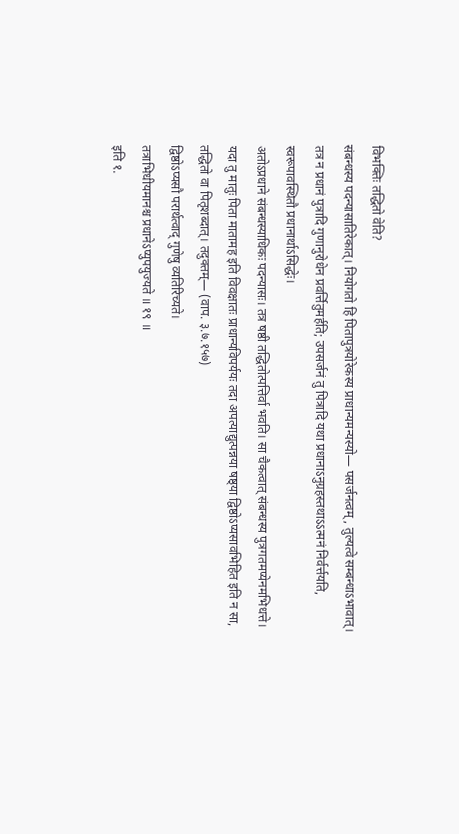विभक्तिः तद्धितो वेति?
संबन्धस्य पदन्यासातिरेकात्। नियोगतो हि पितापुत्रयोरेकस्य प्राधान्यमन्यस्यो— पसर्जनत्वम्, तुल्यत्वे सम्बन्धाऽभावात्। तत्र न प्रधानं पुत्रादि गुणानुरोधेन प्रवर्त्तितुमर्हति; उपसर्जनं तु पित्रादि यथा प्रधानाऽनुग्रहस्तथाऽऽत्मनं निर्वर्त्तयति, स्वरूपावस्थितौ प्रधानार्थाऽसिद्धेः।
अतोऽप्रधाने संबन्धस्याधिकः पदन्यासः। तत्र षष्ठी तद्धितोत्पत्तिर्वा भवति। सा चैकत्वात् संबन्धस्य पुत्रगतमप्येनमभिधत्ते। यदा तु मातुः पिता मातामह इति विवक्षातः प्राधान्यविपर्ययः तदा अपत्याद्युत्पन्नया षष्ठ्या द्विष्ठोऽप्यसावभिहित इति न सा, तद्धितो वा पितृशब्दात्। तदुक्तम्— (वाप. ३.७.१५७)
द्विष्ठोऽप्यसौ परार्थत्वाद् गुणेषु व्यतिरिच्यते।
तत्राभिधीयमानश्च प्रधानेऽप्युपयुज्यते ॥ १९ ॥
इति १.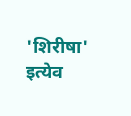'शिरीषा' इत्येव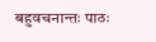बहुवचनान्तः पाठः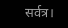सर्वत्र।